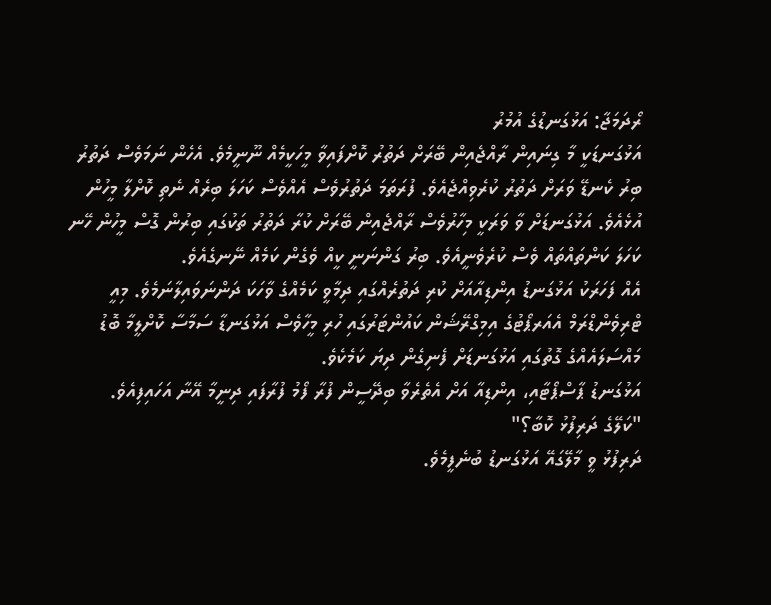ރޯދަމަޖާ: އަޅުގަނޑުގެ އުމުރު
އަޅުގަނޑަކީ މާ ގިނައިން ރާއްޖެއިން ބޭރަށް ދަތުރު ކޮށްފައިވާ މީހަކީމެއް ނޫނީމެވެ. އެހެން ނަމަވެސް ދަތުރު ބިރު ކެނޑޭ ވަރަށް ދަތުރު ކުރެވިއްޖެއެވެ. ފުރަތަމަ ދަތުރުވެސް އެއްވެސް ކަހަލަ ބިރެއް ނެތި ކޮށްލާ މީހުން އުޅެއެވެ. އަޅުގަނޑަށް ވާ ވަރަކީ މިހާރުވެސް ރާއްޖެއިން ބޭރަށް ކުރާ ދަތުރު ތަކުގައި ބިރުން ގޮސް މީހުން ހޭނ ކަހަލަ ކަންތައްތައް ވެސް ކުރެވެނީއެވެ. ބިރު ގަންނަނީ ކީއް ވެގެން ކަމެއް ނޭނގެއެވެ.
އެއް ފަހަރަކު އަޅުގަނޑު އިންޑިއާއަށް ކުރި ދަތުރެއްގައި ދިމާވީ ކަމެއްގެ ވާހަކަ ދަންނަވައިލާނަމެވެ. މިއީ ޓްރިވެންޑްރަމް އެއަރޕޯޓުގެ އިމިގްރޭޝަން ކައުންޓަރުގައި ހުރި މީހާވެސް އަޅުގަނޑާ ސަމާސާ ކޮށްލީމާ ބޮޑު މައްސަލައެއްގެ ގޮތުގައި އަޅުގަނޑަށް ފެނިގެން ދިޔަ ކަމެކެވެ.
އަޅުގަނޑު ޕާސްޕޯޓާއި، އިންޑިއާ އަށް އެތެރެވާ ބިދޭސީން ފުރާ ފޯމު ފުރާފައި ދިނީމާ އޭނާ އަހައިފިއެވެ.
"ކަލޭގެ ދަރިފުޅު ކޮބާ؟"
ދަރިފުޅު ވީ މާލޭގައޭ އަޅުގަނޑު ބުނެފީމެވެ.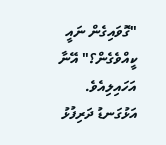"ގޮވައިގެން ނައީ ކީއްވެގެން؟" އޭނާ އަހައިލިއެވެ.
އަޅުގަނޑު ދަރިފުޅު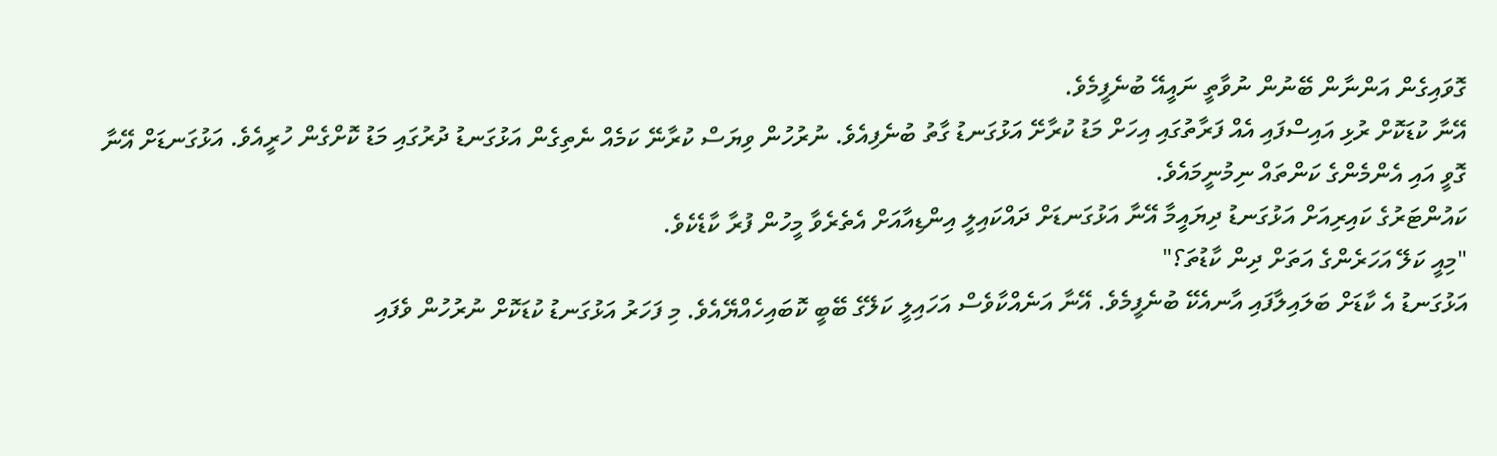ގޮވައިގެން އަންނާން ބޭނުން ނުވާތީ ނައީއޭ ބުނެފީމެވެ.
އޭނާ ކުޑަކޮށް ރުޅި އައިސްފައި އެއް ފަރާތުގައި އިހަށް މަޑު ކުރާށޭ އަޅުގަނޑު ގާތު ބުނެފިއެވެ. ނުރުހުން ވިޔަސް ކުރާނޭ ކަމެއް ނެތިގެން އަޅުގަނޑު ދުރުގައި މަޑު ކޮށްގެން ހުރީއެވެ. އަޅުގަނޑަށް އޭނާ ގޮވީ އައި އެންމެންގެ ކަންތައް ނިމުނީމައެވެ.
ކައުންޓަރުގެ ކައިރިއަށް އަޅުގަނޑު ދިޔައީމާ އޭނާ އަޅުގަނޑަށް ދައްކައިލީ އިންޑިއާއަށް އެތެރެވާ މީހުން ފުރާ ކާޑެކެވެ.
"މިއީ ކަލޭ އަހަރެންގެ އަތަށް ދިން ކާޑުތަ؟"
އަޅުގަނޑު އެ ކާޑަށް ބަލައިލާފައި އާނއެކޭ ބުނެފީމެވެ. އޭނާ އަނެއްކާވެސް އަހައިލީ ކަލޭގެ ބޭބީ ކޮބައިހެއްޔޭއެވެ. މި ފަހަރު އަޅުގަނޑު ކުޑަކޮށް ނުރުހުން ވެފައި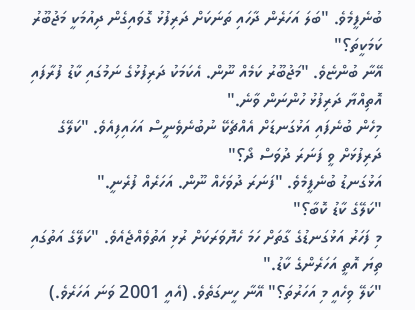ބުނެފީމެވެ. "ބަލަ އަހަރެން ދާހައި ތަނަކަށް ދަރިފުޅު ގޮވައިގެން ދިއުމަކީ މަޖުބޫރު ކަމަކީތަ؟"
އޭނާ ބުންޏެވެ. "މަޖުބޫރު ކަމެއް ނޫން. އެކަމަކު ދަރިފުޅުގެ ނަމުގައި ކާޑު ފުރާފައި އޮތިއްޔާ ދަރިފުޅު ހުންނަން ވާނެ."
މިހެން ބުނެފައި އަޅުގަނޑަށް އެއްޗެކޭ ނުބުނެވެނީސް އަހައިފިއެވެ. "ކަލޭގެ ދަރިފުޅަށް ވީ ފަނަރަ ދުވަސް ދޯ؟"
އަޅުގަނޑު ބުނެފީމެވެ. "ފަނަރަ ދުވަހެއް ނޫން. އަހަރެއް ފުރެނީ."
"ކަލޭގެ ކާޑު ކޮބާ؟"
މި ފަހަރު އަޅުގަނޑުގެ ގާތަށް ހަމަ ހެޔޮވަރަކަށް ރުޅި އަތުވެއްޖެއެވެ. "ކަލޭގެ އަތުގައި ތިޔަ އޮތީ އަހަރެންގެ ކާޑު."
"ކަލޭ ވިހެއީ މި އަހަރުތަ؟" އޭނާ ހީނގަތެވެ. (އެއީ 2001 ވަނަ އަހަރެވެ.)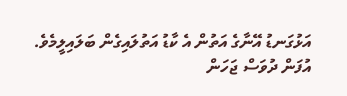އަޅުގަނޑު އޭނާގެ އަތުން އެ ކާޑު އަތުލައިގެން ބަލައިލީމެވެ. އުފަން ދުވަސް ޖަހަން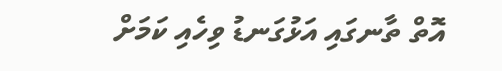އޮތް ތާނގައި އަޅުގަނޑު ވިހެއި ކަމަށް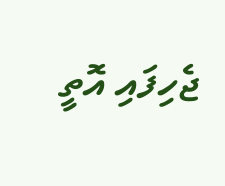ޖެހިފައި އޮތީ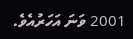2001 ވަނަ އަހަރުއެވެ.